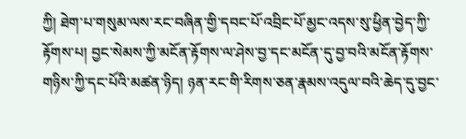ཀྱི། ཐེག་པ་གསུམ་ལས་རང་བཞིན་གྱི་དབང་པོ་འབྲིང་པོ་མྱང་འདས་སུ་ཕྱིན་བྱེད་ཀྱི་རྟོགས་པ། བྱང་སེམས་ཀྱི་མངོན་རྟོགས་ལ་ཤེས་བྱ་དང་མངོན་དུ་བྱ་བའི་མངོན་རྟོགས་གཉིས་ཀྱི་དང་པོའི་མཚན་ཉིད། ཉན་རང་གི་རིགས་ཅན་རྣམས་འདུལ་བའི་ཆེད་དུ་བྱང་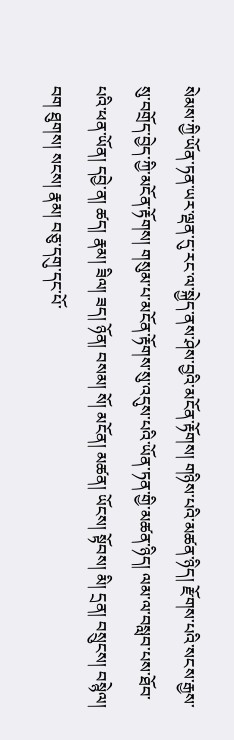སེམས་ཀྱི་ཡོན་ཏན་ཡར་ལྡན་དུ་རང་ལ་སྐྱེད་ནས་ཤེས་བྱའི་མངོན་རྟོགས། གཉིས་པའི་མཚན་ཉིད། རྫོགས་པའི་སངས་རྒྱས་སུ་བགྲོད་བྱེད་ཀྱི་མངོན་རྟོགས། གསུམ་པ་མངོན་རྟོགས་སུ་འདུས་པའི་ཡོན་ཏན་གྱི་མཚན་ཉིད། ལམ་ལ་བསླབ་པས་ཐོབ་པའི་ཕན་ཡོན། དབྱེ་ན། ཚད། རྣམ། ཟིལ། ཟད། ཉོན། བསམ། སོ། མངོན། མཚན། ཡོངས། སྟོབས། མི། དྲན། བསྲུངས། བསྙེལ། བག ཐུགས། སངས། རྣམ། བཅུ་དགུ་དང་པོ་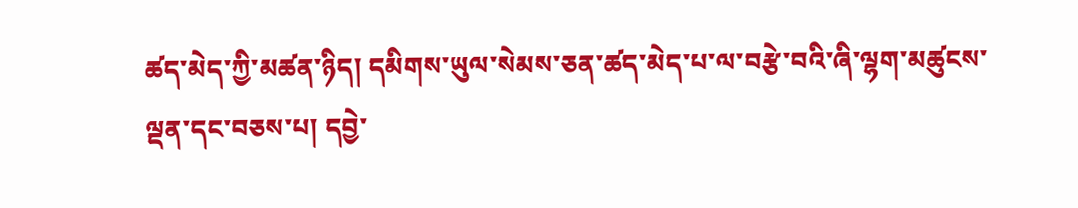ཚད་མེད་ཀྱི་མཚན་ཉིད། དམིགས་ཡུལ་སེམས་ཅན་ཚད་མེད་པ་ལ་བརྩེ་བའི་ཞི་ལྷག་མཚུངས་ལྡན་དང་བཅས་པ། དབྱེ་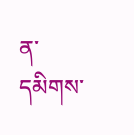ན་དམིགས་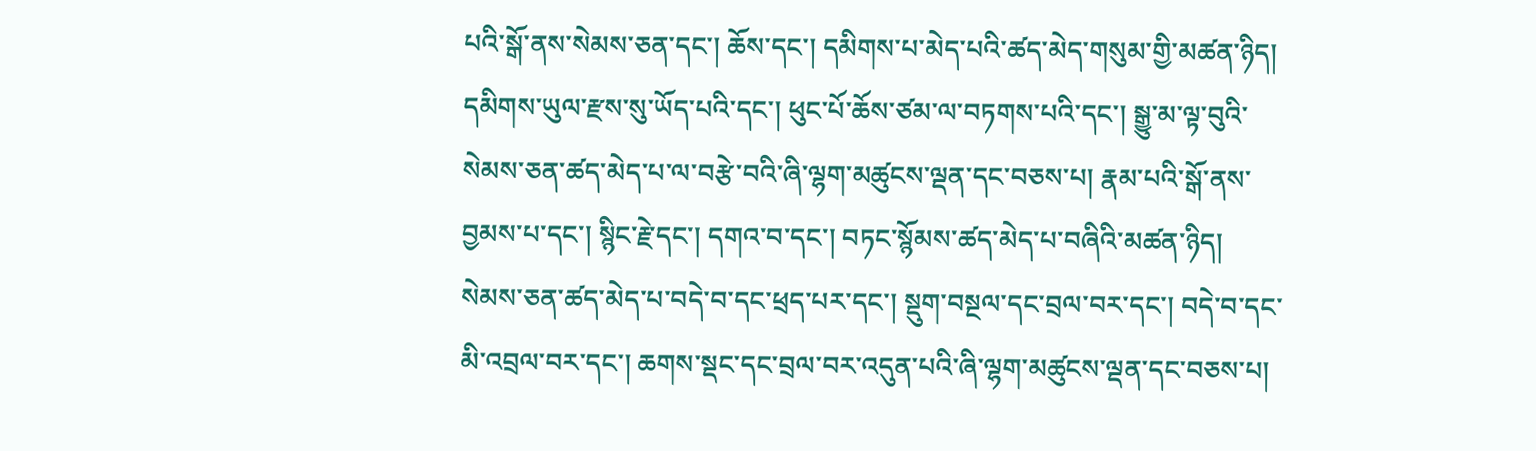པའི་སྒོ་ནས་སེམས་ཅན་དང་། ཆོས་དང་། དམིགས་པ་མེད་པའི་ཚད་མེད་གསུམ་གྱི་མཚན་ཉིད། དམིགས་ཡུལ་རྫས་སུ་ཡོད་པའི་དང་། ཕུང་པོ་ཆོས་ཙམ་ལ་བཏགས་པའི་དང་། སྒྱུ་མ་ལྟ་བུའི་སེམས་ཅན་ཚད་མེད་པ་ལ་བརྩེ་བའི་ཞི་ལྷག་མཚུངས་ལྡན་དང་བཅས་པ། རྣམ་པའི་སྒོ་ནས་བྱམས་པ་དང་། སྙིང་རྗེ་དང་། དགའ་བ་དང་། བཏང་སྙོམས་ཚད་མེད་པ་བཞིའི་མཚན་ཉིད། སེམས་ཅན་ཚད་མེད་པ་བདེ་བ་དང་ཕྲད་པར་དང་། སྡུག་བསྔལ་དང་བྲལ་བར་དང་། བདེ་བ་དང་མི་འབྲལ་བར་དང་། ཆགས་སྡང་དང་བྲལ་བར་འདུན་པའི་ཞི་ལྷག་མཚུངས་ལྡན་དང་བཅས་པ།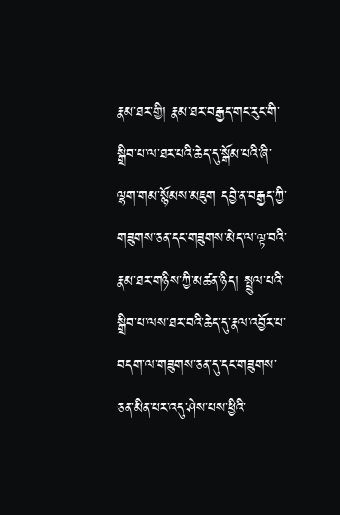རྣམ་ཐར་གྱི། རྣམ་ཐར་བརྒྱད་གང་རུང་གི་སྒྲིབ་པ་ལ་ཐར་པའི་ཆེད་དུ་སྒོམ་པའི་ཞི་ལྷག་གམ་སྙོམས་མཇུག དབྱེ་ན་བརྒྱད་ཀྱི་གཟུགས་ཅན་དང་གཟུགས་མེད་ལ་ལྟ་བའི་རྣམ་ཐར་གཉིས་ཀྱི་མཚན་ཉིད། སྤྲུལ་པའི་སྒྲིབ་པ་ལས་ཐར་བའི་ཆེད་དུ་རྣལ་འབྱོར་པ་བདག་ལ་གཟུགས་ཅན་དུ་དང་གཟུགས་ཅན་མིན་པར་འདུ་ཤེས་པས་ཕྱིའི་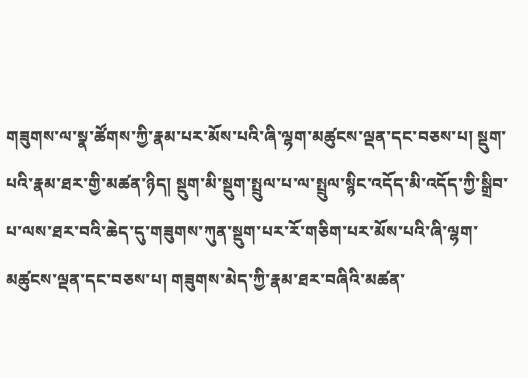གཟུགས་ལ་སྣ་ཚོགས་ཀྱི་རྣམ་པར་མོས་པའི་ཞི་ལྷག་མཚུངས་ལྡན་དང་བཅས་པ། སྡུག་པའི་རྣམ་ཐར་གྱི་མཚན་ཉིད། སྡུག་མི་སྡུག་སྤྲུལ་པ་ལ་སྤྲུལ་སྙིང་འདོད་མི་འདོད་ཀྱི་སྒྲིབ་པ་ལས་ཐར་བའི་ཆེད་དུ་གཟུགས་ཀུན་སྡུག་པར་རོ་གཅིག་པར་མོས་པའི་ཞི་ལྷག་མཚུངས་ལྡན་དང་བཅས་པ། གཟུགས་མེད་ཀྱི་རྣམ་ཐར་བཞིའི་མཚན་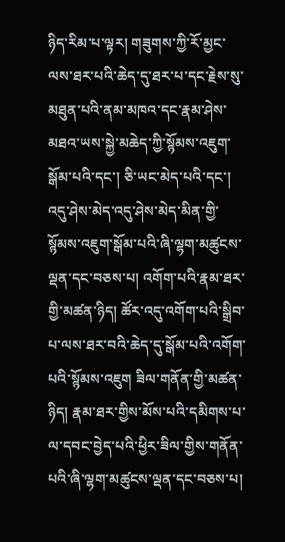ཉིད་རིམ་པ་ལྟར། གཟུགས་ཀྱི་རོ་མྱང་ལས་ཐར་པའི་ཆེད་དུ་ཐར་པ་དང་རྗེས་སུ་མཐུན་པའི་ནམ་མཁའ་དང་རྣམ་ཤེས་མཐའ་ཡས་སྐྱེ་མཆེད་ཀྱི་སྙོམས་འཇུག་སྒོམ་པའི་དང་། ཅི་ཡང་མེད་པའི་དང་། འདུ་ཤེས་མེད་འདུ་ཤེས་མེད་མིན་གྱི་སྙོམས་འཇུག་སྒོམ་པའི་ཞི་ལྷག་མཚུངས་ལྡན་དང་བཅས་པ། འགོག་པའི་རྣམ་ཐར་གྱི་མཚན་ཉིད། ཚོར་འདུ་འགོག་པའི་སྒྲིབ་པ་ལས་ཐར་བའི་ཆེད་དུ་སྒོམ་པའི་འགོག་པའི་སྙོམས་འཇུག ཟིལ་གནོན་གྱི་མཚན་ཉིད། རྣམ་ཐར་གྱིས་མོས་པའི་དམིགས་པ་ལ་དབང་བྱེད་པའི་ཕྱིར་ཟིལ་གྱིས་གནོན་པའི་ཞི་ལྷག་མཚུངས་ལྡན་དང་བཅས་པ།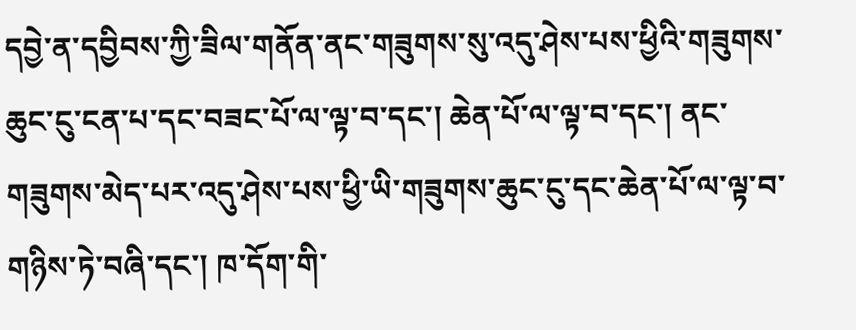དབྱེ་ན་དབྱིབས་ཀྱི་ཟིལ་གནོན་ནང་གཟུགས་སུ་འདུ་ཤེས་པས་ཕྱིའི་གཟུགས་ཆུང་ངུ་ངན་པ་དང་བཟང་པོ་ལ་ལྟ་བ་དང་། ཆེན་པོ་ལ་ལྟ་བ་དང་། ནང་གཟུགས་མེད་པར་འདུ་ཤེས་པས་ཕྱི་ཡི་གཟུགས་ཆུང་ངུ་དང་ཆེན་པོ་ལ་ལྟ་བ་གཉིས་ཏེ་བཞི་དང་། ཁ་དོག་གི་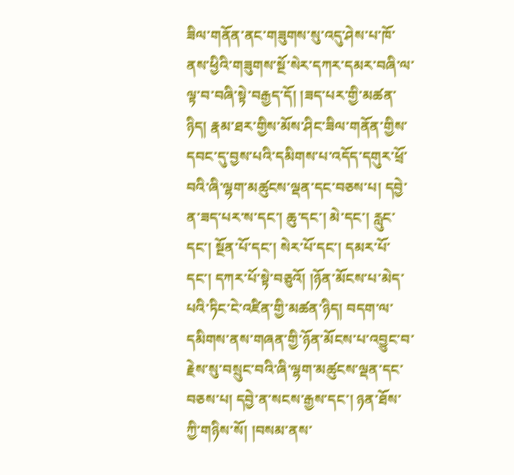ཟིལ་གནོན་ནང་གཟུགས་སུ་འདུ་ཤེས་པ་ཁོ་ནས་ཕྱིའི་གཟུགས་སྔོ་སེར་དཀར་དམར་བཞི་ལ་ལྟ་བ་བཞི་སྟེ་བརྒྱད་དོ། །ཟད་པར་གྱི་མཚན་ཉིད། རྣམ་ཐར་གྱིས་མོས་ཤིང་ཟིལ་གནོན་གྱིས་དབང་དུ་བྱས་པའི་དམིགས་པ་འདོད་དགུར་ཕྲོ་བའི་ཞི་ལྷག་མཚུངས་ལྡན་དང་བཅས་པ། དབྱེ་ན་ཟད་པར་ས་དང་། ཆུ་དང་། མེ་དང་། རླུང་དང་། སྔོན་པོ་དང་། སེར་པོ་དང་། དམར་པོ་དང་། དཀར་པོ་སྟེ་བཅུའོ། །ཉོན་མོངས་པ་མེད་པའི་ཏིང་ངེ་འཛིན་གྱི་མཚན་ཉིད། བདག་ལ་དམིགས་ནས་གཞན་གྱི་ཉོན་མོངས་པ་འབྱུང་བ་རྗེས་སུ་བསྲུང་བའི་ཞི་ལྷག་མཚུངས་ལྡན་དང་བཅས་པ། དབྱེ་ན་སངས་རྒྱས་དང་། ཉན་ཐོས་ཀྱི་གཉིས་སོ། །བསམ་ནས་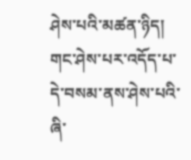ཤེས་པའི་མཚན་ཉིད། གང་ཤེས་པར་འདོད་པ་དེ་བསམ་ནས་ཤེས་པའི་ཞི་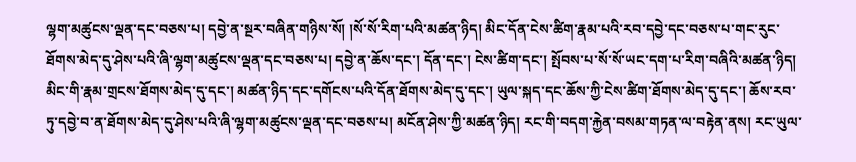ལྷག་མཚུངས་ལྡན་དང་བཅས་པ། དབྱེ་ན་སྔར་བཞིན་གཉིས་སོ། །སོ་སོ་རིག་པའི་མཚན་ཉིད། མིང་དོན་ངེས་ཚིག་རྣམ་པའི་རབ་དབྱེ་དང་བཅས་པ་གང་རུང་ཐོགས་མེད་དུ་ཤེས་པའི་ཞི་ལྷག་མཚུངས་ལྡན་དང་བཅས་པ། དབྱེ་ན་ཆོས་དང་། དོན་དང་། ངེས་ཚིག་དང་། སྤོབས་པ་སོ་སོ་ཡང་དག་པ་རིག་བཞིའི་མཚན་ཉིད། མིང་གི་རྣམ་གྲངས་ཐོགས་མེད་དུ་དང་། མཚན་ཉིད་དང་དགོངས་པའི་དོན་ཐོགས་མེད་དུ་དང་། ཡུལ་སྐད་དང་ཆོས་ཀྱི་ངེས་ཚིག་ཐོགས་མེད་དུ་དང་། ཆོས་རབ་ཏུ་དབྱེ་བ་ན་ཐོགས་མེད་དུ་ཤེས་པའི་ཞི་ལྷག་མཚུངས་ལྡན་དང་བཅས་པ། མངོན་ཤེས་ཀྱི་མཚན་ཉིད། རང་གི་བདག་རྐྱེན་བསམ་གཏན་ལ་བརྟེན་ནས། རང་ཡུལ་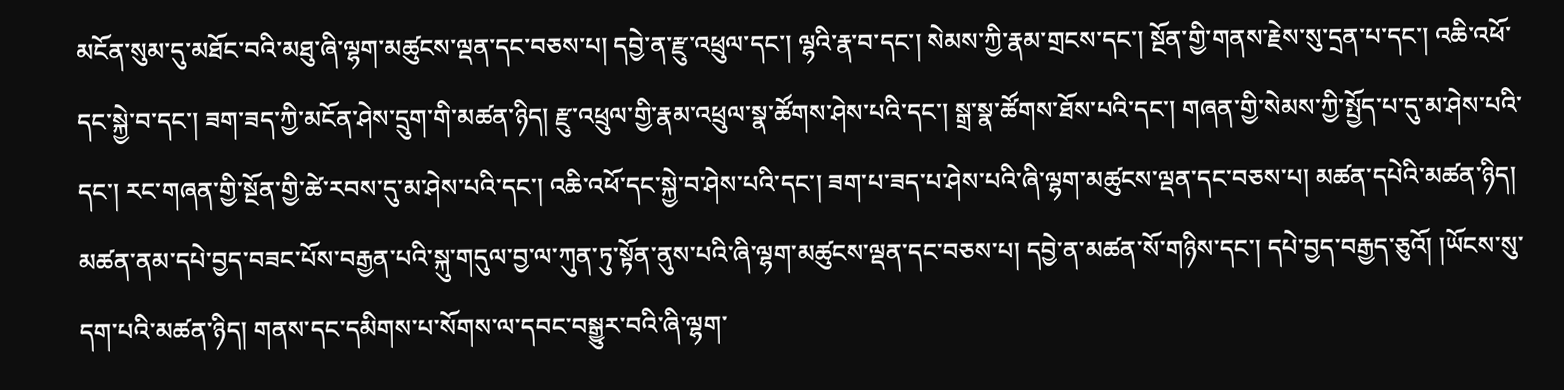མངོན་སུམ་དུ་མཐོང་བའི་མཐུ་ཞི་ལྷག་མཚུངས་ལྡན་དང་བཅས་པ། དབྱེ་ན་རྫུ་འཕྲུལ་དང་། ལྷའི་རྣ་བ་དང་། སེམས་ཀྱི་རྣམ་གྲངས་དང་། སྔོན་གྱི་གནས་རྗེས་སུ་དྲན་པ་དང་། འཆི་འཕོ་དང་སྐྱེ་བ་དང་། ཟག་ཟད་ཀྱི་མངོན་ཤེས་དྲུག་གི་མཚན་ཉིད། རྫུ་འཕྲུལ་གྱི་རྣམ་འཕྲུལ་སྣ་ཚོགས་ཤེས་པའི་དང་། སྒྲ་སྣ་ཚོགས་ཐོས་པའི་དང་། གཞན་གྱི་སེམས་ཀྱི་སྤྱོད་པ་དུ་མ་ཤེས་པའི་དང་། རང་གཞན་གྱི་སྔོན་གྱི་ཚེ་རབས་དུ་མ་ཤེས་པའི་དང་། འཆི་འཕོ་དང་སྐྱེ་བ་ཤེས་པའི་དང་། ཟག་པ་ཟད་པ་ཤེས་པའི་ཞི་ལྷག་མཚུངས་ལྡན་དང་བཅས་པ། མཚན་དཔེའི་མཚན་ཉིད། མཚན་ནམ་དཔེ་བྱད་བཟང་པོས་བརྒྱན་པའི་སྐུ་གདུལ་བྱ་ལ་ཀུན་ཏུ་སྟོན་ནུས་པའི་ཞི་ལྷག་མཚུངས་ལྡན་དང་བཅས་པ། དབྱེ་ན་མཚན་སོ་གཉིས་དང་། དཔེ་བྱད་བརྒྱད་ཅུའོ། །ཡོངས་སུ་དག་པའི་མཚན་ཉིད། གནས་དང་དམིགས་པ་སོགས་ལ་དབང་བསྒྱུར་བའི་ཞི་ལྷག་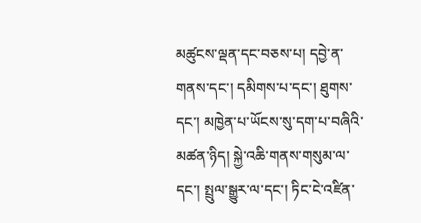མཚུངས་ལྡན་དང་བཅས་པ། དབྱེ་ན་གནས་དང་། དམིགས་པ་དང་། ཐུགས་དང་། མཁྱེན་པ་ཡོངས་སུ་དག་པ་བཞིའི་མཚན་ཉིད། སྐྱེ་འཆི་གནས་གསུམ་ལ་དང་། སྤྲུལ་སྒྱུར་ལ་དང་། ཏིང་ངེ་འཛིན་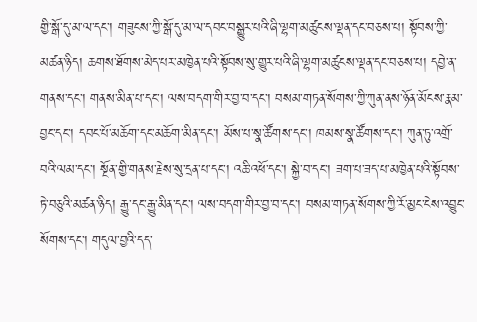གྱི་སྒོ་དུ་མ་ལ་དང་། གཟུངས་ཀྱི་སྒོ་དུ་མ་ལ་དབང་བསྒྱུར་པའི་ཞི་ལྷག་མཚུངས་ལྡན་དང་བཅས་པ། སྟོབས་ཀྱི་མཚན་ཉིད། ཆགས་ཐོགས་མེད་པར་མཁྱེན་པའི་སྟོབས་སུ་གྱུར་པའི་ཞི་ལྷག་མཚུངས་ལྡན་དང་བཅས་པ། དབྱེ་ན་གནས་དང་། གནས་མིན་པ་དང་། ལས་བདག་གིར་བྱ་བ་དང་། བསམ་གཏན་སོགས་ཀྱི་ཀུན་ནས་ཉོན་མོངས་རྣམ་བྱང་དང་། དབང་པོ་མཆོག་དང་མཆོག་མིན་དང་། མོས་པ་སྣ་ཚོགས་དང་། ཁམས་སྣ་ཚོགས་དང་། ཀུན་ཏུ་འགྲོ་བའི་ལམ་དང་། སྔོན་གྱི་གནས་རྗེས་སུ་དྲན་པ་དང་། འཆི་འཕོ་དང་། སྐྱེ་བ་དང་། ཟག་པ་ཟད་པ་མཁྱེན་པའི་སྟོབས་ཏེ་བཅུའི་མཚན་ཉིད། རྒྱུ་དང་རྒྱུ་མིན་དང་། ལས་བདག་གིར་བྱ་བ་དང་། བསམ་གཏན་སོགས་ཀྱི་རོ་མྱང་ངེས་འབྱུང་སོགས་དང་། གདུལ་བྱའི་དད་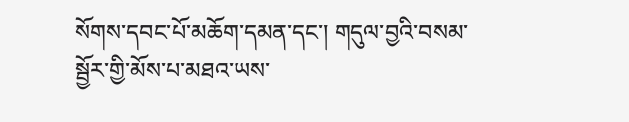སོགས་དབང་པོ་མཆོག་དམན་དང་། གདུལ་བྱའི་བསམ་སྦྱོར་གྱི་མོས་པ་མཐའ་ཡས་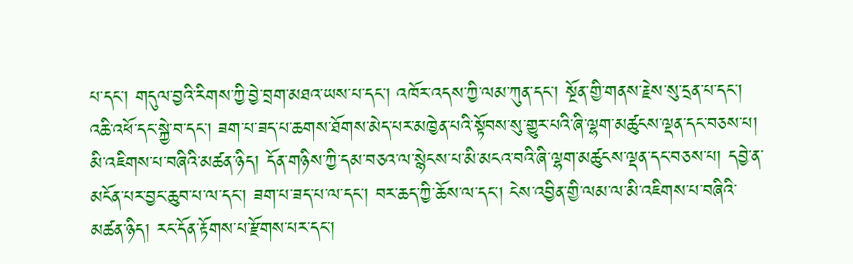པ་དང་། གདུལ་བྱའི་རིགས་ཀྱི་བྱེ་བྲག་མཐའ་ཡས་པ་དང་། འཁོར་འདས་ཀྱི་ལམ་ཀུན་དང་། སྔོན་གྱི་གནས་རྗེས་སུ་དྲན་པ་དང་། འཆི་འཕོ་དང་སྐྱེ་བ་དང་། ཟག་པ་ཟད་པ་ཆགས་ཐོགས་མེད་པར་མཁྱེན་པའི་སྟོབས་སུ་གྱུར་པའི་ཞི་ལྷག་མཚུངས་ལྡན་དང་བཅས་པ། མི་འཇིགས་པ་བཞིའི་མཚན་ཉིད། དོན་གཉིས་ཀྱི་དམ་བཅའ་ལ་སྙེངས་པ་མི་མངའ་བའི་ཞི་ལྷག་མཚུངས་ལྡན་དང་བཅས་པ། དབྱེ་ན་མངོན་པར་བྱང་ཆུབ་པ་ལ་དང་། ཟག་པ་ཟད་པ་ལ་དང་། བར་ཆད་ཀྱི་ཆོས་ལ་དང་། ངེས་འབྱིན་གྱི་ལམ་ལ་མི་འཇིགས་པ་བཞིའི་མཚན་ཉིད། རང་དོན་རྟོགས་པ་རྫོགས་པར་དང་།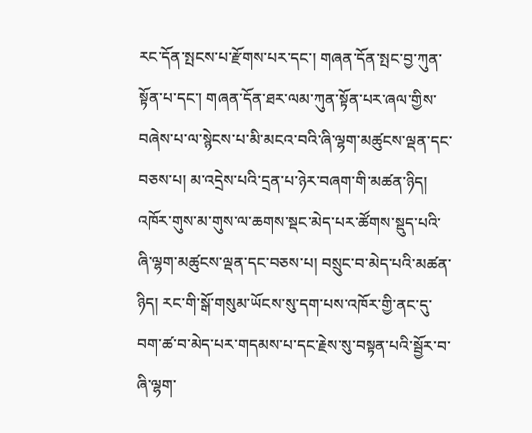རང་དོན་སྤངས་པ་རྫོགས་པར་དང་། གཞན་དོན་སྤང་བྱ་ཀུན་སྟོན་པ་དང་། གཞན་དོན་ཐར་ལམ་ཀུན་སྟོན་པར་ཞལ་གྱིས་བཞེས་པ་ལ་སྙེངས་པ་མི་མངའ་བའི་ཞི་ལྷག་མཚུངས་ལྡན་དང་བཅས་པ། མ་འདྲེས་པའི་དྲན་པ་ཉེར་བཞག་གི་མཚན་ཉིད། འཁོར་གུས་མ་གུས་ལ་ཆགས་སྡང་མེད་པར་ཚོགས་སྡུད་པའི་ཞི་ལྷག་མཚུངས་ལྡན་དང་བཅས་པ། བསྲུང་བ་མེད་པའི་མཚན་ཉིད། རང་གི་སྒོ་གསུམ་ཡོངས་སུ་དག་པས་འཁོར་གྱི་ནང་དུ་བག་ཚ་བ་མེད་པར་གདམས་པ་དང་རྗེས་སུ་བསྟན་པའི་སྦྱོར་བ་ཞི་ལྷག་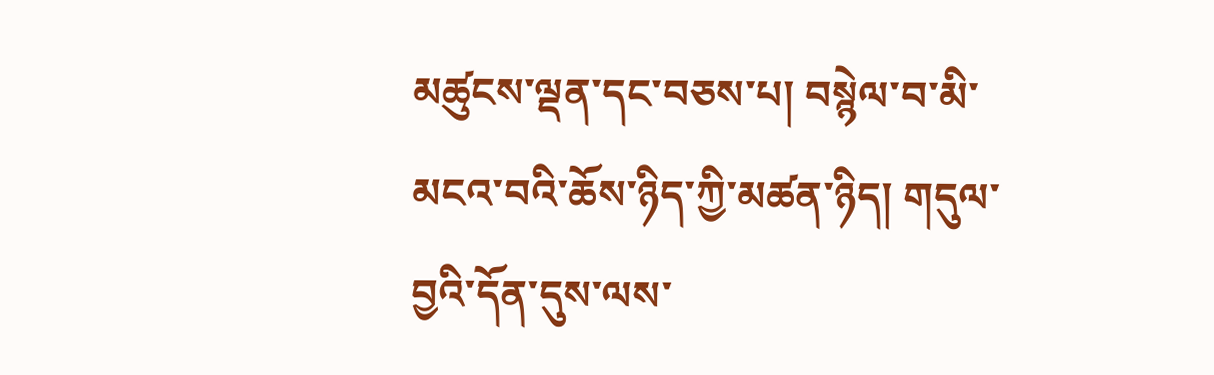མཚུངས་ལྡན་དང་བཅས་པ། བསྙེལ་བ་མི་མངའ་བའི་ཆོས་ཉིད་ཀྱི་མཚན་ཉིད། གདུལ་བྱའི་དོན་དུས་ལས་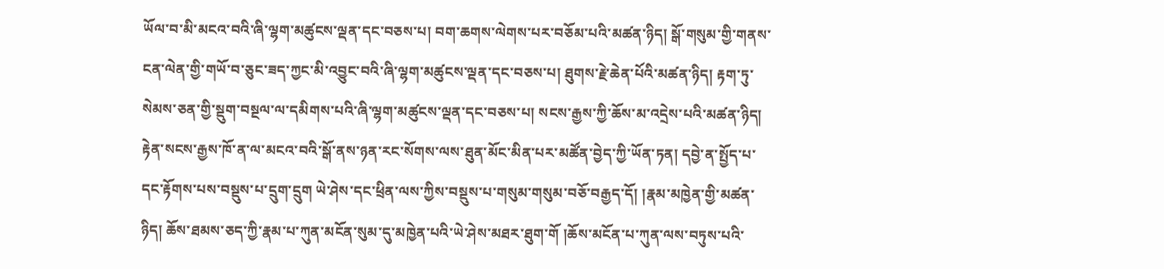ཡོལ་བ་མི་མངའ་བའི་ཞི་ལྷག་མཚུངས་ལྡན་དང་བཅས་པ། བག་ཆགས་ལེགས་པར་བཅོམ་པའི་མཚན་ཉིད། སྒོ་གསུམ་གྱི་གནས་ངན་ལེན་གྱི་གཡོ་བ་ཅུང་ཟད་ཀྱང་མི་འབྱུང་བའི་ཞི་ལྷག་མཚུངས་ལྡན་དང་བཅས་པ། ཐུགས་རྗེ་ཆེན་པོའི་མཚན་ཉིད། རྟག་ཏུ་སེམས་ཅན་གྱི་སྡུག་བསྔལ་ལ་དམིགས་པའི་ཞི་ལྷག་མཚུངས་ལྡན་དང་བཅས་པ། སངས་རྒྱས་ཀྱི་ཆོས་མ་འདྲེས་པའི་མཚན་ཉིད། རྟེན་སངས་རྒྱས་ཁོ་ན་ལ་མངའ་བའི་སྒོ་ནས་ཉན་རང་སོགས་ལས་ཐུན་མོང་མིན་པར་མཚོན་བྱེད་ཀྱི་ཡོན་ཏན། དབྱེ་ན་སྤྱོད་པ་དང་རྟོགས་པས་བསྡུས་པ་དྲུག་དྲུག ཡེ་ཤེས་དང་ཕྲིན་ལས་ཀྱིས་བསྡུས་པ་གསུམ་གསུམ་བཅོ་བརྒྱད་དོ། །རྣམ་མཁྱེན་གྱི་མཚན་ཉིད། ཆོས་ཐམས་ཅད་ཀྱི་རྣམ་པ་ཀུན་མངོན་སུམ་དུ་མཁྱེན་པའི་ཡེ་ཤེས་མཐར་ཐུག་གོ །ཆོས་མངོན་པ་ཀུན་ལས་བཏུས་པའི་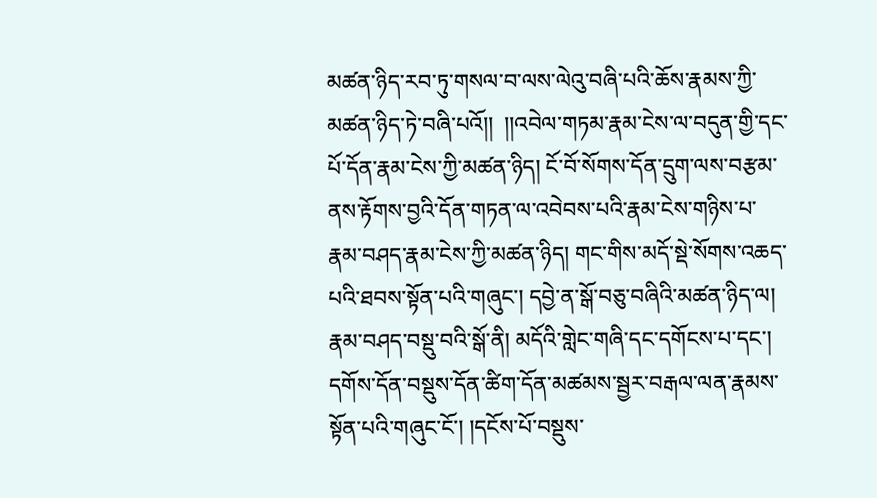མཚན་ཉིད་རབ་ཏུ་གསལ་བ་ལས་ལེའུ་བཞི་པའི་ཆོས་རྣམས་ཀྱི་མཚན་ཉིད་ཏེ་བཞི་པའོ།།  །།འབེལ་གཏམ་རྣམ་ངེས་ལ་བདུན་གྱི་དང་པོ་དོན་རྣམ་ངེས་ཀྱི་མཚན་ཉིད། ངོ་བོ་སོགས་དོན་དྲུག་ལས་བརྩམ་ནས་རྟོགས་བྱའི་དོན་གཏན་ལ་འབེབས་པའི་རྣམ་ངེས་གཉིས་པ་རྣམ་བཤད་རྣམ་ངེས་ཀྱི་མཚན་ཉིད། གང་གིས་མདོ་སྡེ་སོགས་འཆད་པའི་ཐབས་སྟོན་པའི་གཞུང་། དབྱེ་ན་སྒོ་བཅུ་བཞིའི་མཚན་ཉིད་ལ། རྣམ་བཤད་བསྡུ་བའི་སྒོ་ནི། མདོའི་གླེང་གཞི་དང་དགོངས་པ་དང་། དགོས་དོན་བསྡུས་དོན་ཚིག་དོན་མཚམས་སྦྱར་བརྒལ་ལན་རྣམས་སྟོན་པའི་གཞུང་ངོ་། །དངོས་པོ་བསྡུས་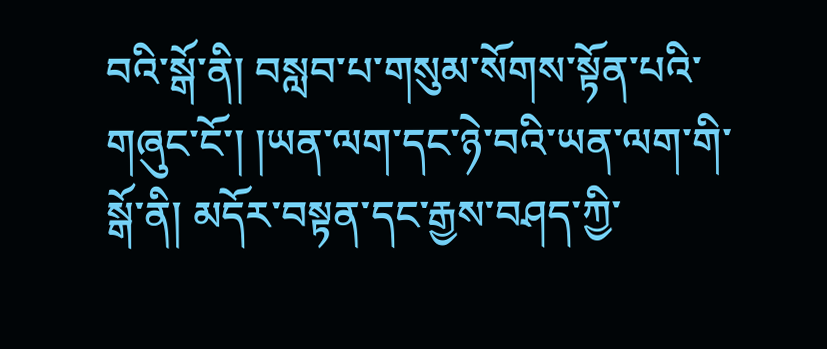བའི་སྒོ་ནི། བསླབ་པ་གསུམ་སོགས་སྟོན་པའི་གཞུང་ངོ་། །ཡན་ལག་དང་ཉེ་བའི་ཡན་ལག་གི་སྒོ་ནི། མདོར་བསྟན་དང་རྒྱས་བཤད་ཀྱི་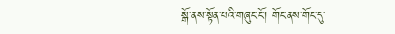སྒོ་ནས་སྟོན་པའི་གཞུང་ངོ་། གོང་ནས་གོང་དུ་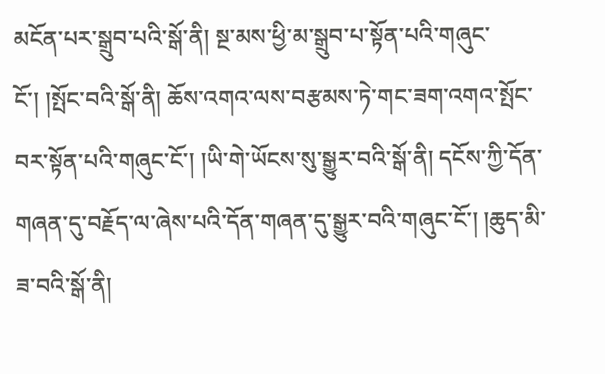མངོན་པར་སྒྲུབ་པའི་སྒོ་ནི། སྔ་མས་ཕྱི་མ་སྒྲུབ་པ་སྟོན་པའི་གཞུང་ངོ་། །སྤོང་བའི་སྒོ་ནི། ཆོས་འགའ་ལས་བརྩམས་ཏེ་གང་ཟག་འགའ་སྤོང་བར་སྟོན་པའི་གཞུང་ངོ་། །ཡི་གེ་ཡོངས་སུ་སྒྱུར་བའི་སྒོ་ནི། དངོས་ཀྱི་དོན་གཞན་དུ་བརྗོད་ལ་ཞེས་པའི་དོན་གཞན་དུ་སྒྱུར་བའི་གཞུང་ངོ་། །ཆུད་མི་ཟ་བའི་སྒོ་ནི།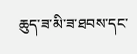ཆུད་ཟ་མི་ཟ་ཐབས་དང་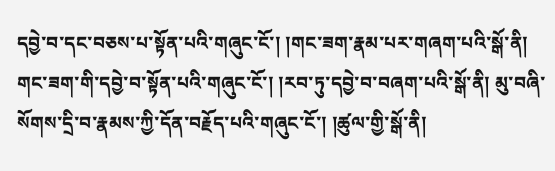དབྱེ་བ་དང་བཅས་པ་སྟོན་པའི་གཞུང་ངོ་། །གང་ཟག་རྣམ་པར་གཞག་པའི་སྒོ་ནི། གང་ཟག་གི་དབྱེ་བ་སྟོན་པའི་གཞུང་ངོ་། །རབ་ཏུ་དབྱེ་བ་བཞག་པའི་སྒོ་ནི། མུ་བཞི་སོགས་དྲི་བ་རྣམས་ཀྱི་དོན་བརྗོད་པའི་གཞུང་ངོ་། །ཚུལ་གྱི་སྒོ་ནི།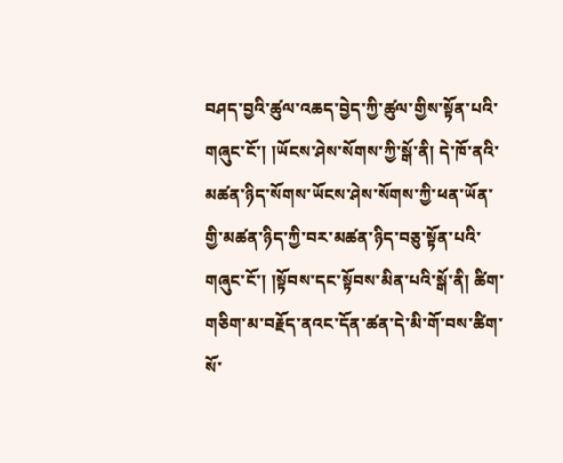བཤད་བྱའི་ཚུལ་འཆད་བྱེད་ཀྱི་ཚུལ་གྱིས་སྟོན་པའི་གཞུང་ངོ་། །ཡོངས་ཤེས་སོགས་ཀྱི་སྒོ་ནི། དེ་ཁོ་ནའི་མཚན་ཉིད་སོགས་ཡོངས་ཤེས་སོགས་ཀྱི་ཕན་ཡོན་གྱི་མཚན་ཉིད་ཀྱི་བར་མཚན་ཉིད་བཅུ་སྟོན་པའི་གཞུང་ངོ་། །སྟོབས་དང་སྟོབས་མིན་པའི་སྒོ་ནི། ཚིག་གཅིག་མ་བརྗོད་ནའང་དོན་ཚན་དེ་མི་གོ་བས་ཚིག་སོ་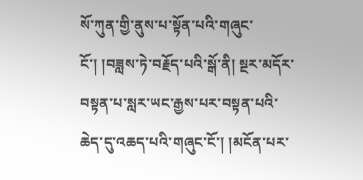སོ་ཀུན་གྱི་ནུས་པ་སྟོན་པའི་གཞུང་ངོ་། །བཟླས་ཏེ་བརྗོད་པའི་སྒོ་ནི། སྔར་མདོར་བསྟན་པ་སླར་ཡང་རྒྱས་པར་བསྟན་པའི་ཆེད་དུ་འཆད་པའི་གཞུང་ངོ་། །མངོན་པར་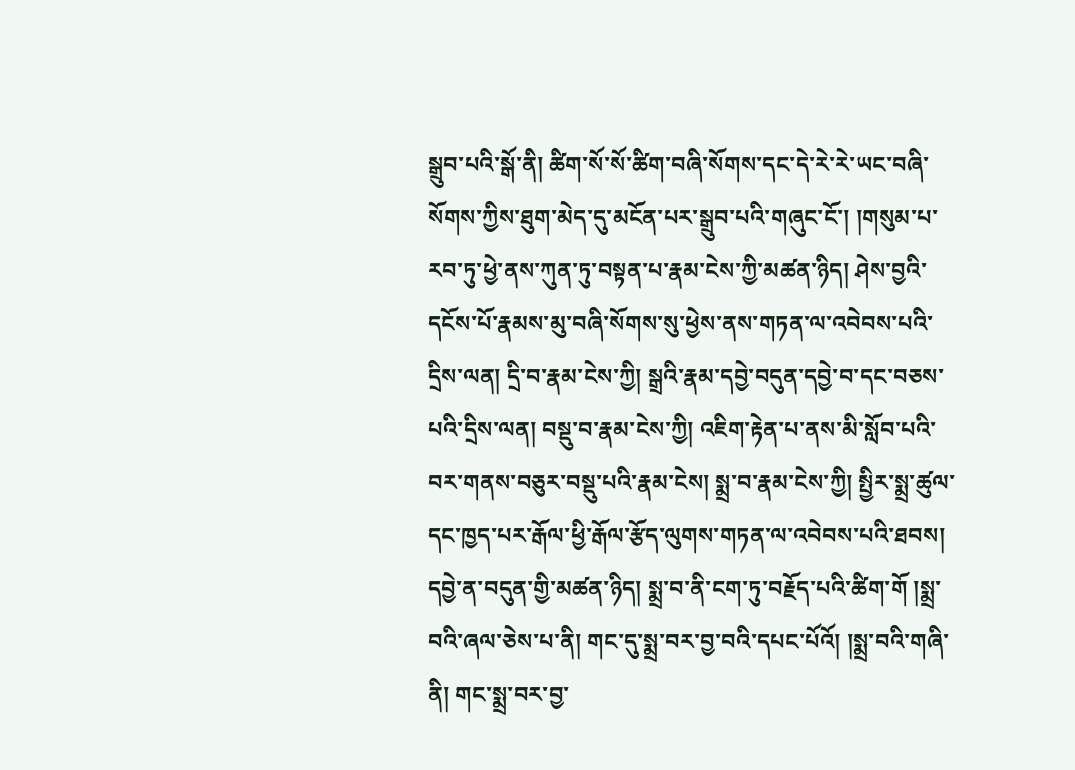སྒྲུབ་པའི་སྒོ་ནི། ཚིག་སོ་སོ་ཚིག་བཞི་སོགས་དང་དེ་རེ་རེ་ཡང་བཞི་སོགས་ཀྱིས་ཐུག་མེད་དུ་མངོན་པར་སྒྲུབ་པའི་གཞུང་ངོ་། །གསུམ་པ་རབ་ཏུ་ཕྱེ་ནས་ཀུན་ཏུ་བསྟན་པ་རྣམ་ངེས་ཀྱི་མཚན་ཉིད། ཤེས་བྱའི་དངོས་པོ་རྣམས་མུ་བཞི་སོགས་སུ་ཕྱེས་ནས་གཏན་ལ་འབེབས་པའི་དྲིས་ལན། དྲི་བ་རྣམ་ངེས་ཀྱི། སྒྲའི་རྣམ་དབྱེ་བདུན་དབྱེ་བ་དང་བཅས་པའི་དྲིས་ལན། བསྡུ་བ་རྣམ་ངེས་ཀྱི། འཇིག་རྟེན་པ་ནས་མི་སློབ་པའི་བར་གནས་བཅུར་བསྡུ་པའི་རྣམ་ངེས། སྨྲ་བ་རྣམ་ངེས་ཀྱི། སྤྱིར་སྨྲ་ཚུལ་དང་ཁྱད་པར་རྒོལ་ཕྱི་རྒོལ་རྩོད་ལུགས་གཏན་ལ་འབེབས་པའི་ཐབས། དབྱེ་ན་བདུན་གྱི་མཚན་ཉིད། སྨྲ་བ་ནི་ངག་ཏུ་བརྗོད་པའི་ཚིག་གོ །སྨྲ་བའི་ཞལ་ཅེས་པ་ནི། གང་དུ་སྨྲ་བར་བྱ་བའི་དཔང་པོའོ། །སྨྲ་བའི་གཞི་ནི། གང་སྨྲ་བར་བྱ་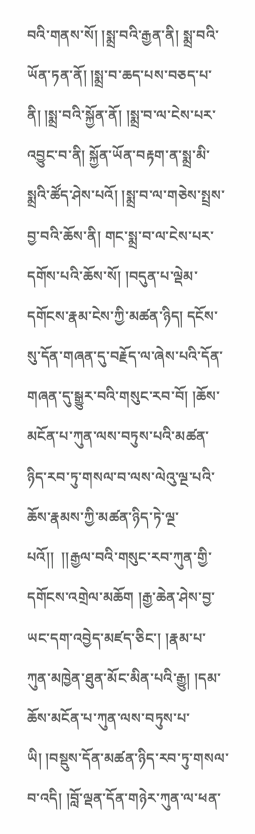བའི་གནས་སོ། །སྨྲ་བའི་རྒྱན་ནི། སྨྲ་བའི་ཡོན་ཏན་ནོ། །སྨྲ་བ་ཆད་པས་བཅད་པ་ནི། །སྨྲ་བའི་སྐྱོན་ནོ། །སྨྲ་བ་ལ་ངེས་པར་འབྱུང་བ་ནི། སྐྱོན་ཡོན་བརྟག་ན་སྨྲ་མི་སྨྲའི་ཚོད་ཤེས་པའོ། །སྨྲ་བ་ལ་གཅེས་སྤྲས་བྱ་བའི་ཆོས་ནི། གང་སྨྲ་བ་ལ་ངེས་པར་དགོས་པའི་ཆོས་སོ། །བདུན་པ་ལྡེམ་དགོངས་རྣམ་ངེས་ཀྱི་མཚན་ཉིད། དངོས་སུ་དོན་གཞན་དུ་བརྗོད་ལ་ཞེས་པའི་དོན་གཞན་དུ་སྒྱུར་བའི་གསུང་རབ་བོ། །ཆོས་མངོན་པ་ཀུན་ལས་བཏུས་པའི་མཚན་ཉིད་རབ་ཏུ་གསལ་བ་ལས་ལེའུ་ལྔ་པའི་ཆོས་རྣམས་ཀྱི་མཚན་ཉིད་ཏེ་ལྔ་པའོ།།  །།རྒྱལ་བའི་གསུང་རབ་ཀུན་གྱི་དགོངས་འགྲེལ་མཆོག །རྒྱ་ཆེན་ཤེས་བྱ་ཡང་དག་འབྱེད་མཛད་ཅིང་། །རྣམ་པ་ཀུན་མཁྱེན་ཐུན་མོང་མིན་པའི་རྒྱུ། །དམ་ཆོས་མངོན་པ་ཀུན་ལས་བཏུས་པ་ཡི། །བསྡུས་དོན་མཚན་ཉིད་རབ་ཏུ་གསལ་བ་འདི། །བློ་ལྡན་དོན་གཉེར་ཀུན་ལ་ཕན་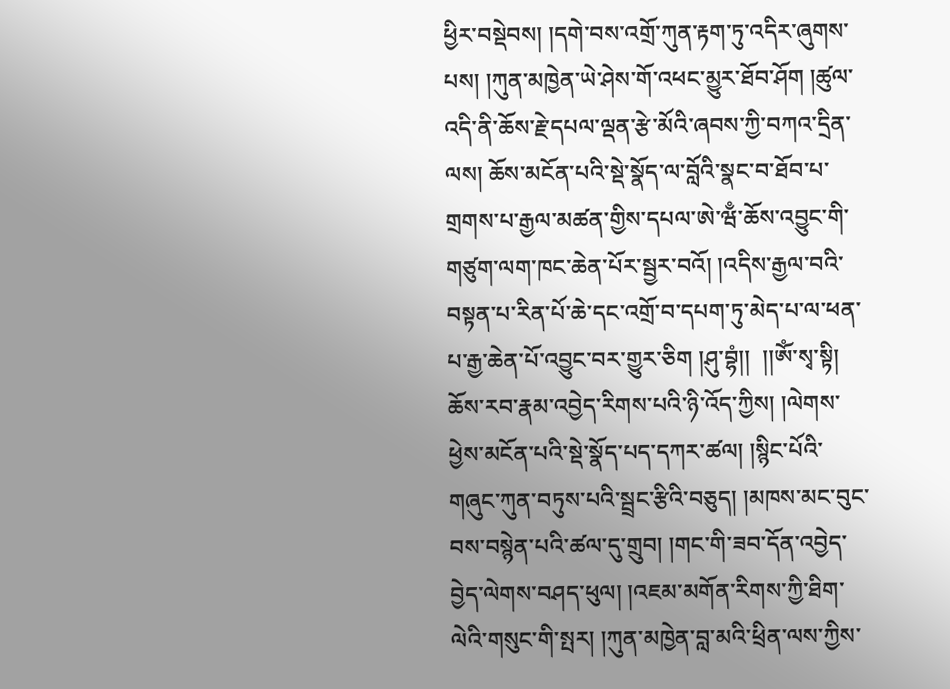ཕྱིར་བསྡེབས། །དགེ་བས་འགྲོ་ཀུན་རྟག་ཏུ་འདིར་ཞུགས་པས། །ཀུན་མཁྱེན་ཡེ་ཤེས་གོ་འཕང་མྱུར་ཐོབ་ཤོག །ཚུལ་འདི་ནི་ཆོས་རྗེ་དཔལ་ལྡན་རྩེ་མོའི་ཞབས་ཀྱི་བཀའ་དྲིན་ལས། ཆོས་མངོན་པའི་སྡེ་སྣོད་ལ་བློའི་སྣང་བ་ཐོབ་པ་གྲགས་པ་རྒྱལ་མཚན་གྱིས་དཔལ་ཨེ་ཝྃ་ཆོས་འབྱུང་གི་གཙུག་ལག་ཁང་ཆེན་པོར་སྦྱར་བའོ། །འདིས་རྒྱལ་བའི་བསྟན་པ་རིན་པོ་ཆེ་དང་འགྲོ་བ་དཔག་ཏུ་མེད་པ་ལ་ཕན་པ་རྒྱ་ཆེན་པོ་འབྱུང་བར་གྱུར་ཅིག །ཤུ་བྷཾ།།  །།ཨོཾ་སྭ་སྟི། ཆོས་རབ་རྣམ་འབྱེད་རིགས་པའི་ཉི་འོད་ཀྱིས། །ལེགས་ཕྱེས་མངོན་པའི་སྡེ་སྣོད་པད་དཀར་ཚལ། །སྙིང་པོའི་གཞུང་ཀུན་བཏུས་པའི་སྦྲང་རྩིའི་བཅུད། །མཁས་མང་བུང་བས་བསྙེན་པའི་ཚལ་དུ་གྲུབ། །གང་གི་ཟབ་དོན་འབྱེད་བྱེད་ལེགས་བཤད་ཕུལ། །འཇམ་མགོན་རིགས་ཀྱི་ཐིག་ལེའི་གསུང་གི་སྤར། །ཀུན་མཁྱེན་བླ་མའི་ཕྲིན་ལས་ཀྱིས་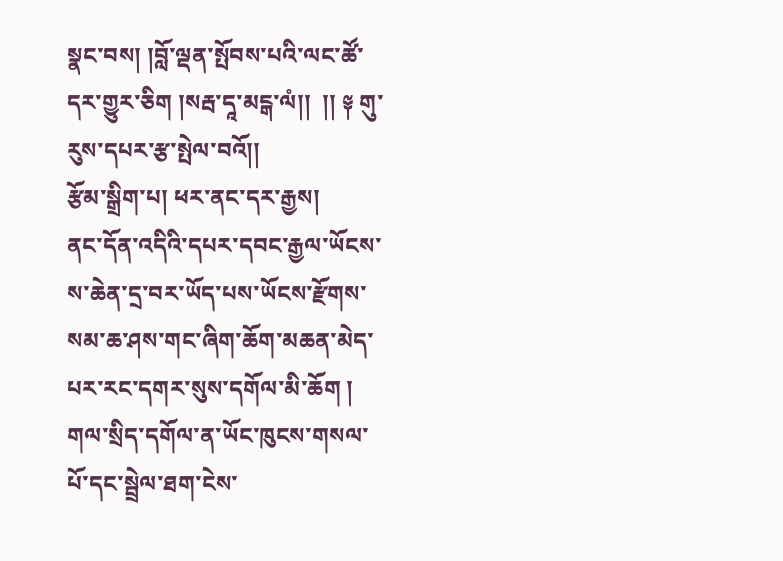སྣང་བས། །བློ་ལྡན་སྤོབས་པའི་ལང་ཚོ་དར་གྱུར་ཅིག །སརྦ་དཱ་མངྒ་ལཾ།།  །། ༈ གུ་རུས་དཔར་རྩ་སྤེལ་བའོ།།
རྩོམ་སྒྲིག་པ། ཕར་ནང་དར་རྒྱས།
ནང་དོན་འདིའི་དཔར་དབང་རྒྱལ་ཡོངས་ས་ཆེན་དྲ་བར་ཡོད་པས་ཡོངས་རྫོགས་སམ་ཆ་ཤས་གང་ཞིག་ཆོག་མཆན་མེད་པར་རང་དགར་སུས་དགོལ་མི་ཆོག ། གལ་སྲིད་དགོལ་ན་ཡོང་ཁུངས་གསལ་པོ་དང་སྦྲེལ་ཐག་ངེས་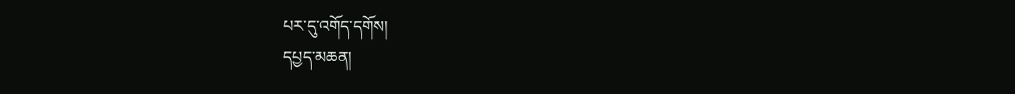པར་དུ་འགོད་དགོས།
དཔྱད་མཆན།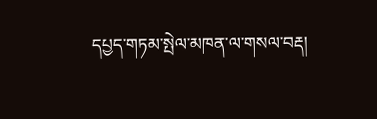དཔྱད་གཏམ་སྤེལ་མཁན་ལ་གསལ་བརྡ།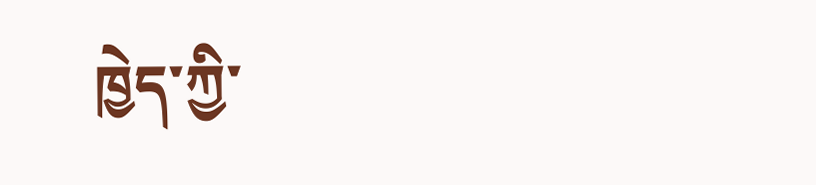ཁྱེད་ཀྱི་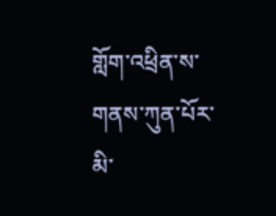གློག་འཕྲིན་ས་གནས་ཀུན་པོར་མི་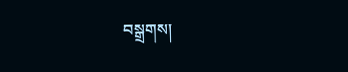བསྒྲགས།